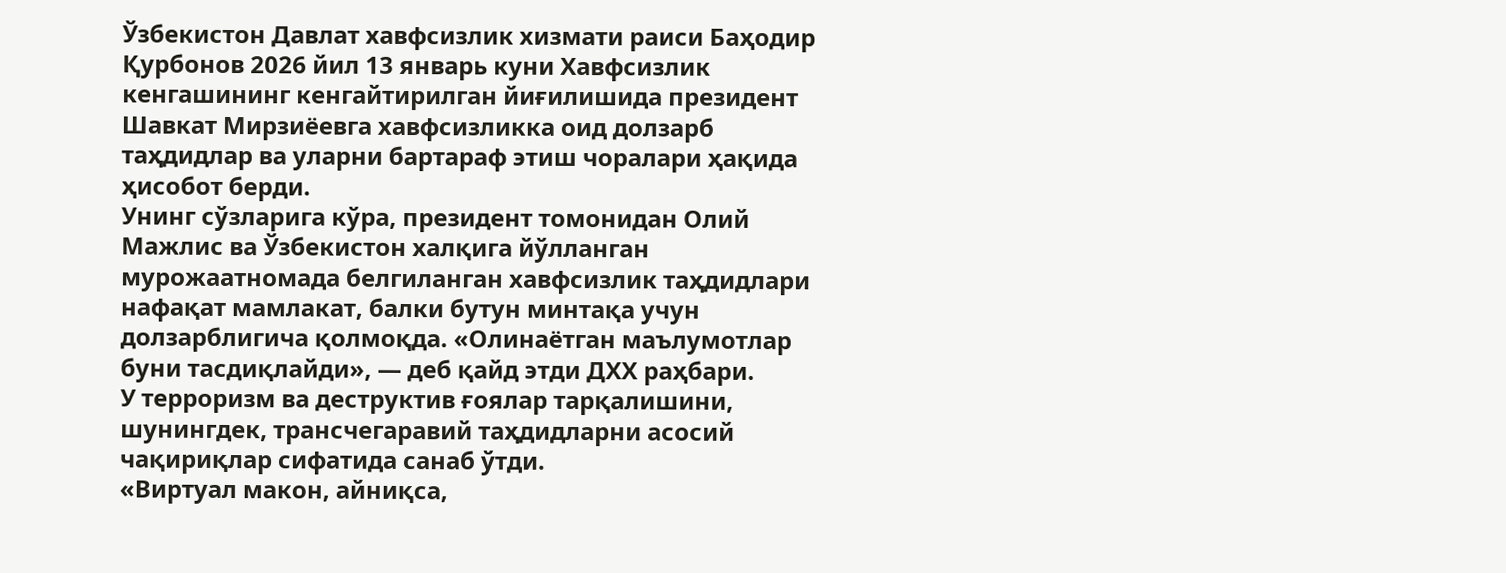Ўзбекистон Давлат хавфсизлик хизмати раиси Баҳодир Қурбонов 2026 йил 13 январь куни Хавфсизлик кенгашининг кенгайтирилган йиғилишида президент Шавкат Мирзиёевга хавфсизликка оид долзарб таҳдидлар ва уларни бартараф этиш чоралари ҳақида ҳисобот берди.
Унинг сўзларига кўра, президент томонидан Олий Мажлис ва Ўзбекистон халқига йўлланган мурожаатномада белгиланган хавфсизлик таҳдидлари нафақат мамлакат, балки бутун минтақа учун долзарблигича қолмоқда. «Олинаётган маълумотлар буни тасдиқлайди», — деб қайд этди ДХХ раҳбари.
У терроризм ва деструктив ғоялар тарқалишини, шунингдек, трансчегаравий таҳдидларни асосий чақириқлар сифатида санаб ўтди.
«Виртуал макон, айниқса,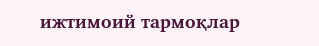ижтимоий тармоқлар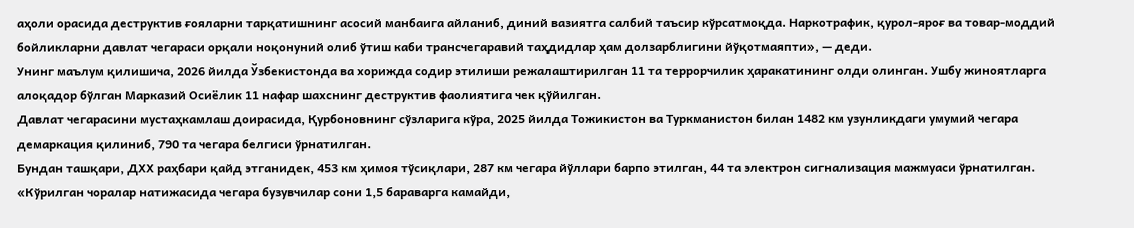аҳоли орасида деструктив ғояларни тарқатишнинг асосий манбаига айланиб, диний вазиятга салбий таъсир кўрсатмоқда. Наркотрафик, қурол-яроғ ва товар-моддий бойликларни давлат чегараси орқали ноқонуний олиб ўтиш каби трансчегаравий таҳдидлар ҳам долзарблигини йўқотмаяпти», — деди.
Унинг маълум қилишича, 2026 йилда Ўзбекистонда ва хорижда содир этилиши режалаштирилган 11 та террорчилик ҳаракатининг олди олинган. Ушбу жиноятларга алоқадор бўлган Марказий Осиёлик 11 нафар шахснинг деструктив фаолиятига чек қўйилган.
Давлат чегарасини мустаҳкамлаш доирасида, Қурбоновнинг сўзларига кўра, 2025 йилда Тожикистон ва Туркманистон билан 1482 км узунликдаги умумий чегара демаркация қилиниб, 790 та чегара белгиси ўрнатилган.
Бундан ташқари, ДХХ раҳбари қайд этганидек, 453 км ҳимоя тўсиқлари, 287 км чегара йўллари барпо этилган, 44 та электрон сигнализация мажмуаси ўрнатилган.
«Кўрилган чоралар натижасида чегара бузувчилар сони 1,5 бараварга камайди,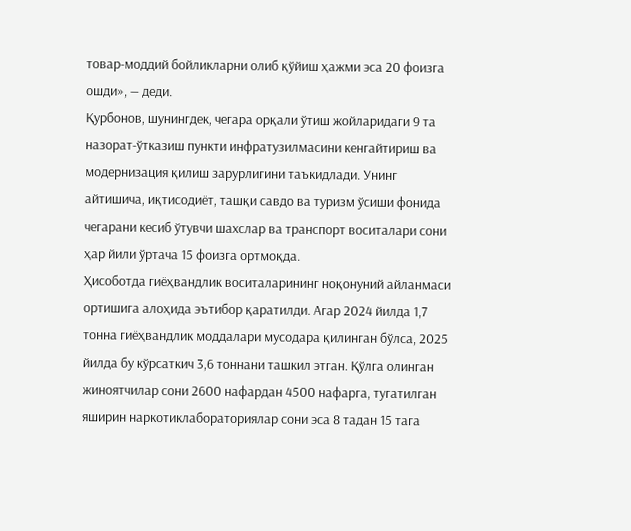товар-моддий бойликларни олиб қўйиш ҳажми эса 20 фоизга ошди», — деди.
Қурбонов, шунингдек, чегара орқали ўтиш жойларидаги 9 та назорат-ўтказиш пункти инфратузилмасини кенгайтириш ва модернизация қилиш зарурлигини таъкидлади. Унинг айтишича, иқтисодиёт, ташқи савдо ва туризм ўсиши фонида чегарани кесиб ўтувчи шахслар ва транспорт воситалари сони ҳар йили ўртача 15 фоизга ортмоқда.
Ҳисоботда гиёҳвандлик воситаларининг ноқонуний айланмаси ортишига алоҳида эътибор қаратилди. Агар 2024 йилда 1,7 тонна гиёҳвандлик моддалари мусодара қилинган бўлса, 2025 йилда бу кўрсаткич 3,6 тоннани ташкил этган. Қўлга олинган жиноятчилар сони 2600 нафардан 4500 нафарга, тугатилган яширин наркотиклабораториялар сони эса 8 тадан 15 тага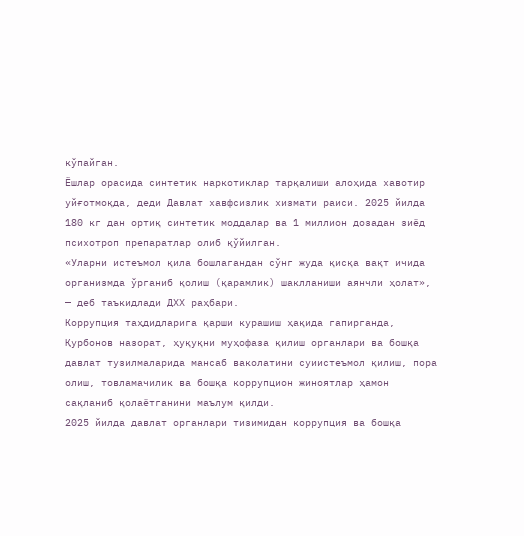кўпайган.
Ёшлар орасида синтетик наркотиклар тарқалиши алоҳида хавотир уйғотмоқда, деди Давлат хавфсизлик хизмати раиси. 2025 йилда 180 кг дан ортиқ синтетик моддалар ва 1 миллион дозадан зиёд психотроп препаратлар олиб қўйилган.
«Уларни истеъмол қила бошлагандан сўнг жуда қисқа вақт ичида организмда ўрганиб қолиш (қарамлик) шаклланиши аянчли ҳолат», — деб таъкидлади ДХХ раҳбари.
Коррупция таҳдидларига қарши курашиш ҳақида гапирганда, Қурбонов назорат, ҳуқуқни муҳофаза қилиш органлари ва бошқа давлат тузилмаларида мансаб ваколатини суиистеъмол қилиш, пора олиш, товламачилик ва бошқа коррупцион жиноятлар ҳамон сақланиб қолаётганини маълум қилди.
2025 йилда давлат органлари тизимидан коррупция ва бошқа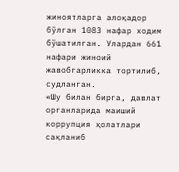жиноятларга алоқадор бўлган 1083 нафар ходим бўшатилган. Улардан 661 нафари жиноий жавобгарликка тортилиб, судланган.
«Шу билан бирга, давлат органларида маиший коррупция ҳолатлари сақланиб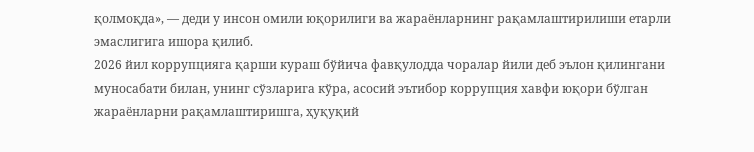қолмоқда», — деди у инсон омили юқорилиги ва жараёнларнинг рақамлаштирилиши етарли эмаслигига ишора қилиб.
2026 йил коррупцияга қарши кураш бўйича фавқулодда чоралар йили деб эълон қилингани муносабати билан, унинг сўзларига кўра, асосий эътибор коррупция хавфи юқори бўлган жараёнларни рақамлаштиришга, ҳуқуқий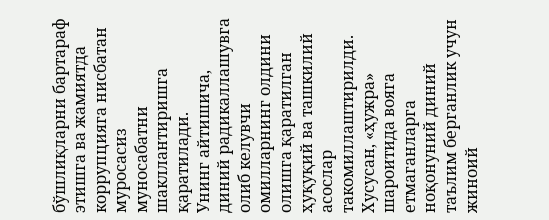бўшлиқларни бартараф этишга ва жамиятда коррупцияга нисбатан муросасиз муносабатни шакллантиришга қаратилади.
Унинг айтишича, диний радикаллашувга олиб келувчи омилларнинг олдини олишга қаратилган ҳуқуқий ва ташкилий асослар такомиллаштирилди. Хусусан, «ҳужра» шароитида вояга етмаганларга ноқонуний диний таълим берганлик учун жиноий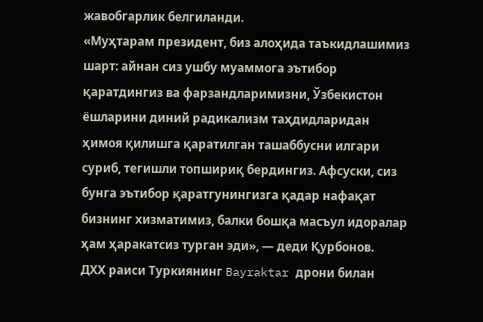жавобгарлик белгиланди.
«Муҳтарам президент, биз алоҳида таъкидлашимиз шарт: айнан сиз ушбу муаммога эътибор қаратдингиз ва фарзандларимизни, Ўзбекистон ёшларини диний радикализм таҳдидларидан ҳимоя қилишга қаратилган ташаббусни илгари суриб, тегишли топшириқ бердингиз. Афсуски, сиз бунга эътибор қаратгунингизга қадар нафақат бизнинг хизматимиз, балки бошқа масъул идоралар ҳам ҳаракатсиз турган эди», — деди Қурбонов.
ДХХ раиси Туркиянинг Bayraktar дрони билан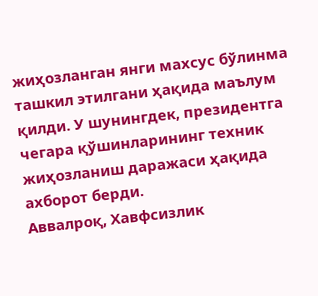жиҳозланган янги махсус бўлинма ташкил этилгани ҳақида маълум қилди. У шунингдек, президентга чегара қўшинларининг техник жиҳозланиш даражаси ҳақида ахборот берди.
Аввалроқ, Хавфсизлик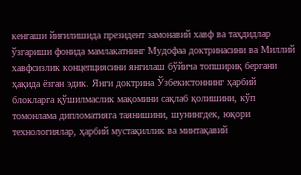кенгаши йиғилишида президент замонавий хавф ва таҳдидлар ўзгариши фонида мамлакатнинг Мудофаа доктринасини ва Миллий хавфсизлик концепциясини янгилаш бўйича топшириқ бергани ҳақида ёзган эдик. Янги доктрина Ўзбекистоннинг ҳарбий блокларга қўшилмаслик мақомини сақлаб қолишини, кўп томонлама дипломатияга таянишини, шунингдек, юқори технологиялар, ҳарбий мустақиллик ва минтақавий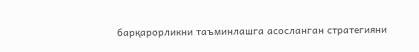барқарорликни таъминлашга асосланган стратегияни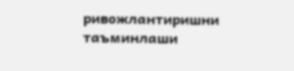ривожлантиришни таъминлаши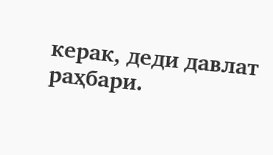керак, деди давлат раҳбари.